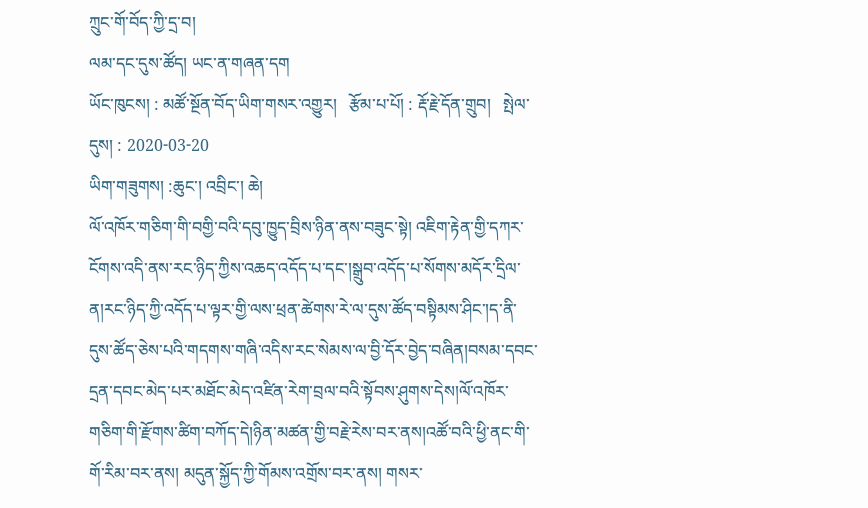ཀྲུང་གོ་བོད་ཀྱི་དྲ་བ།
ལམ་དང་དུས་ཚོད། ཡང་ན་གཞན་དག
ཡོང་ཁུངས། : མཚོ་སྔོན་བོད་ཡིག་གསར་འགྱུར།   རྩོམ་པ་པོ། : རྡོ་རྗེ་དོན་གྲུབ།   སྤེལ་དུས། : 2020-03-20
ཡིག་གཟུགས། :ཆུང་། འབྲིང་། ཆེ།
ལོ་འཁོར་གཅིག་གི་བགྱི་བའི་དབུ་ཁྱུད་བྲིས་ཉིན་ནས་བཟུང་སྟེ། འཇིག་རྟེན་གྱི་དཀར་ངོགས་འདི་ནས་རང་ཉིད་ཀྱིས་འཆད་འདོད་པ་དང་།སྒྲུབ་འདོད་པ་སོགས་མདོར་དྲིལ་ན།རང་ཉིད་ཀྱི་འདོད་པ་ལྟར་གྱི་ལས་ཕྲན་ཚེགས་རེ་ལ་དུས་ཚོད་བསྟིམས་ཤིང་།ད་ནི་དུས་ཚོད་ཅེས་པའི་གདགས་གཞི་འདིས་རང་སེམས་ལ་བྱི་དོར་བྱེད་བཞིན།བསམ་དབང་དྲན་དབང་མེད་པར་མཐོང་མེད་འཛིན་རེག་བྲལ་བའི་སྟོབས་ཤུགས་དེས།ལོ་འཁོར་གཅིག་གི་རྫོགས་ཚིག་བཀོད་དེ།ཉིན་མཚན་གྱི་བརྗེ་རེས་བར་ནས།འཚོ་བའི་ཕྱི་ནང་གི་གོ་རིམ་བར་ནས། མདུན་སྐྱོད་ཀྱི་གོམས་འགྲོས་བར་ནས། གསར་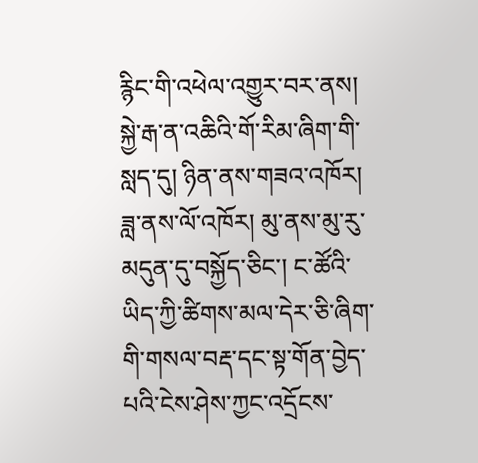རྙིང་གི་འཕེལ་འགྱུར་བར་ནས། སྐྱེ་རྒ་ན་འཆིའི་གོ་རིམ་ཞིག་གི་སླད་དུ། ཉིན་ནས་གཟའ་འཁོར། ཟླ་ནས་ལོ་འཁོར། མུ་ནས་མུ་རུ་མདུན་དུ་བསྐྱོད་ཅིང་། ང་ཚོའི་ཡིད་ཀྱི་ཚིགས་མལ་དེར་ཅི་ཞིག་གི་གསལ་བརྡ་དང་སྟ་གོན་བྱེད་པའི་ངེས་ཤེས་ཀྱང་འདྲོངས་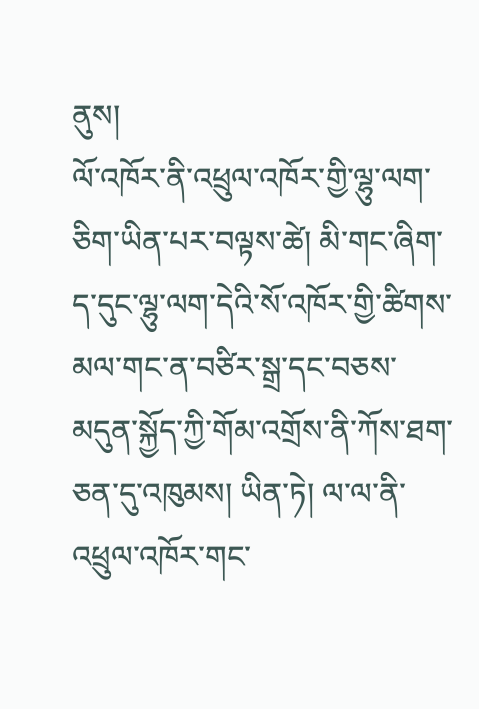ནུས།
ལོ་འཁོར་ནི་འཕྲུལ་འཁོར་གྱི་ལྷུ་ལག་ཅིག་ཡིན་པར་བལྟས་ཚེ། མི་གང་ཞིག་ད་དུང་ལྷུ་ལག་དེའི་སོ་འཁོར་གྱི་ཚིགས་མལ་གང་ན་བཙིར་སྒྲ་དང་བཅས་མདུན་སྐྱོད་ཀྱི་གོམ་འགྲོས་ནི་ཀོས་ཐག་ཅན་དུ་འཁུམས། ཡིན་ཏེ། ལ་ལ་ནི་འཕྲུལ་འཁོར་གང་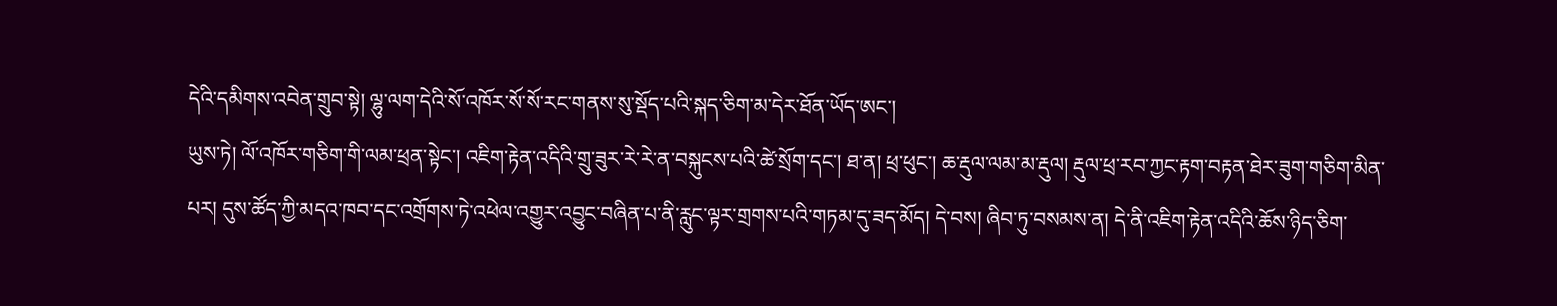དེའི་དམིགས་འབེན་གྲུབ་སྟེ། ལྷུ་ལག་དེའི་སོ་འཁོར་སོ་སོ་རང་གནས་སུ་སྡོད་པའི་སྐད་ཅིག་མ་དེར་ཐོན་ཡོད་ཨང་།
ཡུས་ཏེ། ལོ་འཁོར་གཅིག་གི་ལམ་ཕྲན་སྟེང་། འཇིག་རྟེན་འདིའི་གྲུ་ཟུར་རེ་རེ་ན་བསྐུངས་པའི་ཚེ་སྲོག་དང་། ཐ་ན། ཕྲ་ཕུང་། ཆ་རྡུལ་ལམ་མ་རྡུལ། རྡུལ་ཕྲ་རབ་ཀྱང་རྟག་བརྟན་ཐེར་ཟུག་གཅིག་མིན་པར། དུས་ཚོད་ཀྱི་མདའ་ཁབ་དང་འགྲོགས་ཏེ་འཕེལ་འགྱུར་འབྱུང་བཞིན་པ་ནི་རླུང་ལྟར་གྲགས་པའི་གཏམ་དུ་ཟད་མོད། དེ་བས། ཞིབ་ཏུ་བསམས་ན། དེ་ནི་འཇིག་རྟེན་འདིའི་ཆོས་ཉིད་ཅིག་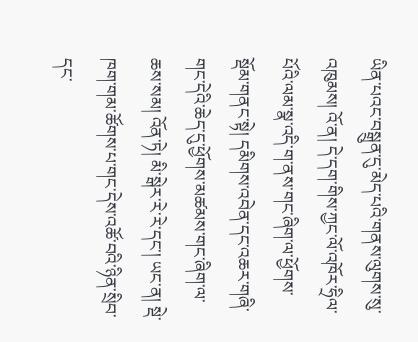ཡིན་པའང་བསྒྲུན་དུ་མེད་པའི་གནས་ལུགས་སུ་འཁུམས། འོ་ན། དེ་དག་གིས་ཀྱང་ལོ་འཁོར་ཧྲིལ་པོའི་ལམ་སྣ་འདི་ག་ནས་གང་ཞིག་ལ་ཕྱོགས་སྡོམ་གནང་སྟེ། དམིགས་འབེན་དང་འཆར་གཞི་གང་དེའི་ཆེད་དུ་ཕྱོགས་མཚམས་གང་ཞིག་ལ་ཆས་སམ། འོན་ཏེ། མི་སྒེར་རེ་རེ་དང་། ཡང་ན། སྡེ་ཁག་གམ་ཚོགས་པ་གང་དེས་འཚོ་བའི་ཉིན་སྲིབ་དང་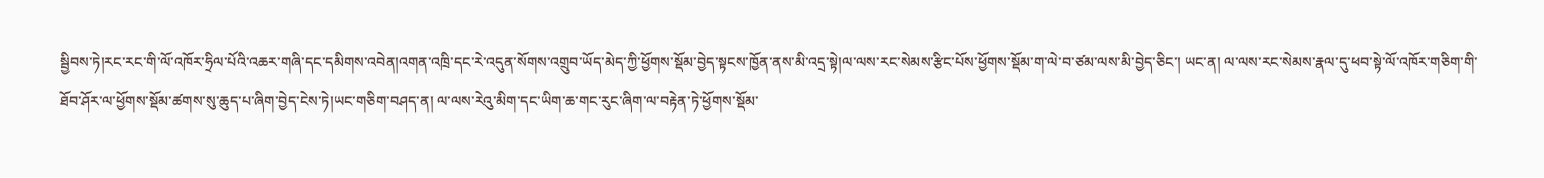སྦྱིབས་ཏེ།རང་རང་གི་ལོ་འཁོར་ཧྲིལ་པོའི་འཆར་གཞི་དང་དམིགས་འབེན།འགན་འཁྲི་དང་རེ་འདུན་སོགས་འགྲུབ་ཡོད་མེད་ཀྱི་ཕྱོགས་སྡོམ་བྱེད་སྟངས་ཁྱོན་ནས་མི་འདྲ་སྟེ།ལ་ལས་རང་སེམས་རྩིང་པོས་ཕྱོགས་སྡོམ་ག་ལེ་བ་ཙམ་ལས་མི་བྱེད་ཅིང་། ཡང་ན། ལ་ལས་རང་སེམས་རྣལ་དུ་ཕབ་སྟེ་ལོ་འཁོར་གཅིག་གི་ཐོབ་ཤོར་ལ་ཕྱོགས་སྡོམ་ཚགས་སུ་ཆུད་པ་ཞིག་བྱེད་ངེས་ཏེ།ཡང་གཅིག་བཤད་ན། ལ་ལས་རེའུ་མིག་དང་ཡིག་ཆ་གང་རུང་ཞིག་ལ་བརྟེན་ཏེ་ཕྱོགས་སྡོམ་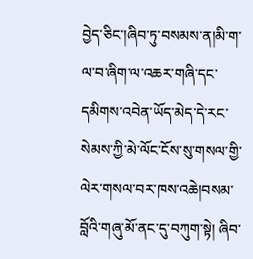བྱེད་ཅིང་།ཞིབ་ཏུ་བསམས་ན།མི་ག་ལ་བ་ཞིག་ལ་འཆར་གཞི་དང་དམིགས་འབེན་ཡོད་མེད་དེ་རང་སེམས་ཀྱི་མེ་ལོང་ངོས་སུ་གསལ་གྱི་ལེར་གསལ་བར་ཁས་འཆེ།བསམ་བློའི་གཞུ་མོ་ནང་དུ་བཀུག་སྟེ། ཞིབ་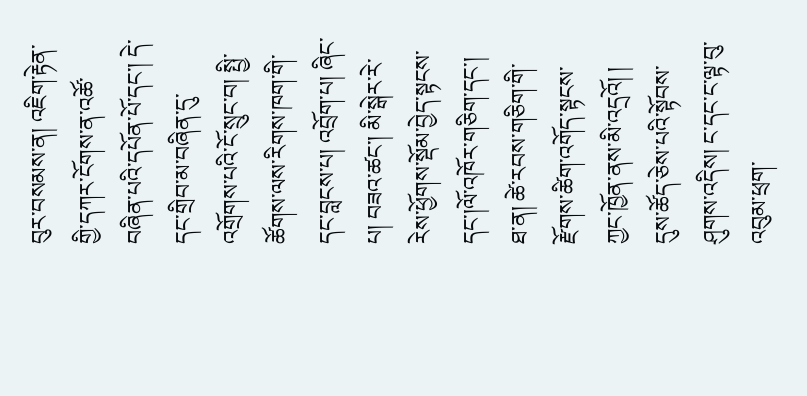བུར་བསམས་ན། འཇིག་རྟེན་གྱི་དཀར་ངོགས་ན་འཚོ་བཞིན་པའི་དཔོན་པོ་དང་། དེ་དང་གྲིབ་མ་བཞིན་དུ་འགྲོགས་པའི་ངོ་སྲུང་བ། སྤྱི་ཚོགས་ལས་རིགས་ཁག་གི་དང་བླངས་པ། འབྲོག་པ། ཞིང་པ། བཟའ་ཚང་། མི་སྒེར་རེ་རེས་ཕྱོགས་སྡོམ་བྱེད་སྟངས་དང་།ལོ་འཁོར་གཅིག་དང་། ཐ་ན། ཚེ་རབས་གཅིག་གི་རྫོགས་ཚིག་འགོད་སྟངས་ཀྱང་ཁྱོན་ནས་མི་འདྲའོ། །
དུས་ཚོད་ཅེས་པའི་སྟོབས་ཤུགས་འདིས། ང་དང་ང་ལྟ་བུ་འབུམ་ཕྲག་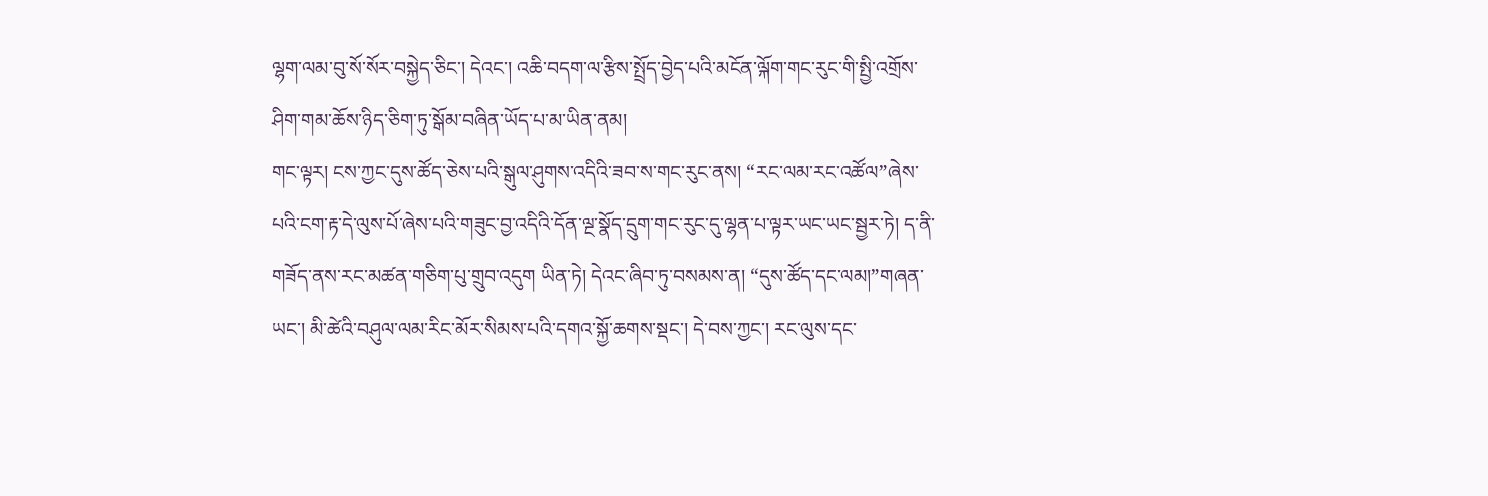ལྷག་ལམ་བུ་སོ་སོར་བསྐྱེད་ཅིང་། དེའང་། འཆི་བདག་ལ་རྩིས་སྤྲོད་བྱེད་པའི་མངོན་ལྐོག་གང་རུང་གི་སྤྱི་འགྲོས་ཤིག་གམ་ཆོས་ཉིད་ཅིག་ཏུ་སྒོམ་བཞིན་ཡོད་པ་མ་ཡིན་ནམ།
གང་ལྟར། ངས་ཀྱང་དུས་ཚོད་ཅེས་པའི་སྒུལ་ཤུགས་འདིའི་ཟབ་ས་གང་རུང་ནས། “རང་ལམ་རང་འཚོལ”ཞེས་པའི་ངག་རྟ་དེ་ལུས་པོ་ཞེས་པའི་གཟུང་བྱ་འདིའི་དོན་ལྔ་སྣོད་དྲུག་གང་རུང་དུ་ལྷན་པ་ལྟར་ཡང་ཡང་སྦྱར་ཏེ། ད་ནི་གཟོད་ནས་རང་མཚན་གཅིག་པུ་གྲུབ་འདུག ཡིན་ཏེ། དེའང་ཞིབ་ཏུ་བསམས་ན། “དུས་ཚོད་དང་ལམ།”གཞན་ཡང་། མི་ཚེའི་བཤུལ་ལམ་རིང་མོར་སིམས་པའི་དགའ་སྐྱོ་ཆགས་སྡང་། དེ་བས་ཀྱང་། རང་ལུས་དང་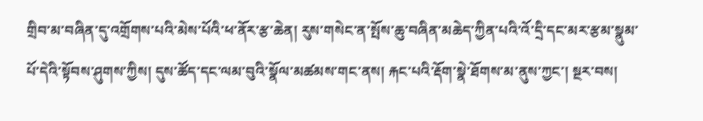གྲིབ་མ་བཞིན་དུ་འགྲོགས་པའི་མེས་པོའི་ཕ་ནོར་རྩ་ཆེན། རུས་གསེང་ན་སྤོས་ཆུ་བཞིན་མཆེད་ཀྱིན་པའི་འོ་དྲི་དང་མར་རྩམ་སྣུམ་པོ་དེའི་སྟོབས་ཤུགས་ཀྱིས། དུས་ཚོད་དང་ལམ་བུའི་སྣོལ་མཚམས་གང་ནས། རྐང་པའི་རྡོག་སྣེ་ཐོགས་མ་ནུས་ཀྱང་། སྔར་བས།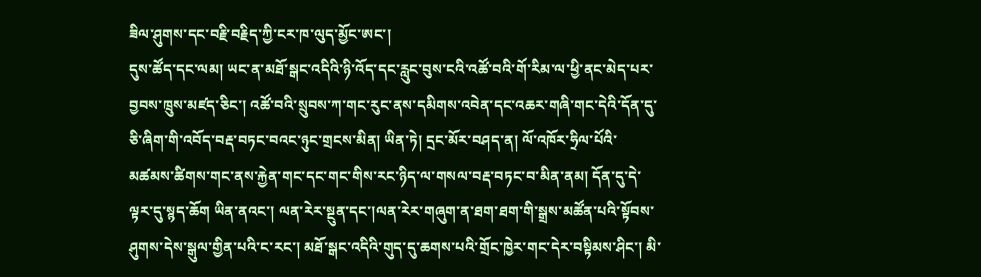ཟིལ་ཤུགས་དང་བརྗི་བརྗིད་ཀྱི་ངར་ཁ་ལུད་མྱོང་ཨང་།
དུས་ཚོད་དང་ལམ། ཡང་ན་མཐོ་སྒང་འདིའི་ཉི་འོད་དང་རླུང་བུས་ངའི་འཚོ་བའི་གོ་རིམ་ལ་ཕྱི་ནང་མེད་པར་བྱབས་ཁྲུས་མཛད་ཅིང་། འཚོ་བའི་སྲུབས་ཀ་གང་རུང་ནས་དམིགས་འབེན་དང་འཆར་གཞི་གང་དེའི་དོན་དུ་ཅི་ཞིག་གི་འབོད་བརྡ་བཏང་བའང་ཉུང་གྲངས་མིན། ཡིན་ཏེ། དྲང་མོར་བཤད་ན། ལོ་འཁོར་ཧྲིལ་པོའི་མཚམས་ཚིགས་གང་ནས་རྐྱེན་གང་དང་གང་གིས་རང་ཉིད་ལ་གསལ་བརྡ་བཏང་བ་མིན་ནམ། དོན་དུ་དེ་ལྟར་དུ་སྙད་ཆོག ཡིན་ནའང་། ལན་རེར་སྔུན་དང་།ལན་རེར་གཞུག་ན་ཐག་ཐག་གི་སྒྲས་མཚོན་པའི་སྟོབས་ཤུགས་དེས་སྒུལ་གྱིན་པའི་ང་རང་། མཐོ་སྒང་འདིའི་གུད་དུ་ཆགས་པའི་གྲོང་ཁྱེར་གང་དེར་བསྟིམས་ཤིང་། མི་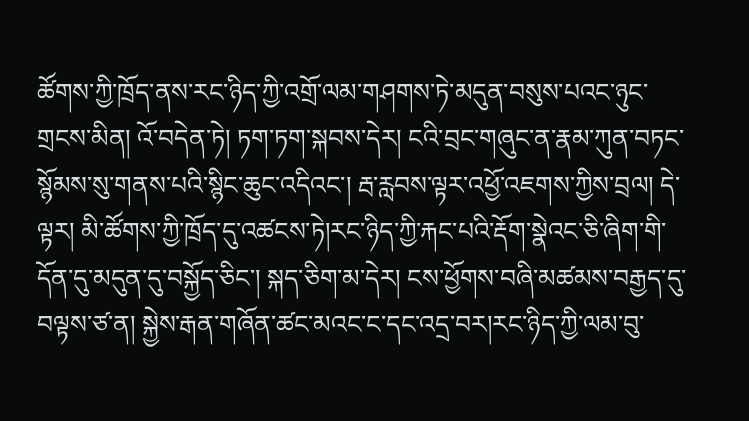ཚོགས་ཀྱི་ཁྲོད་ནས་རང་ཉིད་ཀྱི་འགྲོ་ལམ་གཤགས་ཏེ་མདུན་བསུས་པའང་ཉུང་གྲངས་མིན། འོ་བདེན་ཏེ། ཏག་ཏག་སྐབས་དེར། ངའི་བྲང་གཞུང་ན་རྣམ་ཀུན་བཏང་སྙོམས་སུ་གནས་པའི་སྙིང་ཆུང་འདིའང་། རྦ་རླབས་ལྟར་འཕྱོ་འཇགས་ཀྱིས་བྲལ། དེ་ལྟར། མི་ཚོགས་ཀྱི་ཁྲོད་དུ་འཚངས་ཏེ།རང་ཉིད་ཀྱི་རྐང་པའི་རྡོག་སྣེའང་ཅི་ཞིག་གི་དོན་དུ་མདུན་དུ་བསྐྱོད་ཅིང་། སྐད་ཅིག་མ་དེར། ངས་ཕྱོགས་བཞི་མཚམས་བརྒྱད་དུ་བལྟས་ཙ་ན། སྐྱེས་རྒན་གཞོན་ཚང་མའང་ང་དང་འདྲ་བར།རང་ཉིད་ཀྱི་ལམ་བུ་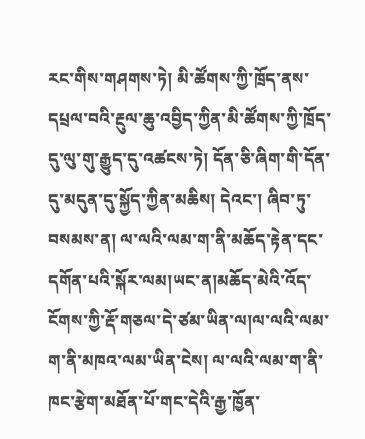རང་གིས་གཤགས་ཏེ། མི་ཚོགས་ཀྱི་ཁྲོད་ནས་དཔྲལ་བའི་རྔུལ་ཆུ་འབྱིད་ཀྱིན་མི་ཚོགས་ཀྱི་ཁྲོད་དུ་ལུ་གུ་རྒྱུད་དུ་འཚངས་ཏེ། དོན་ཅི་ཞིག་གི་དོན་དུ་མདུན་དུ་སྐྱོད་ཀྱིན་མཆིས། དེའང་། ཞིབ་ཏུ་བསམས་ན། ལ་ལའི་ལམ་ག་ནི་མཆོད་རྟེན་དང་དགོན་པའི་སྐོར་ལམ།ཡང་ན།མཆོད་མེའི་འོད་ངོགས་ཀྱི་རྡོ་གཅལ་དེ་ཙམ་ཡིན་ལ།ལ་ལའི་ལམ་ག་ནི་མཁའ་ལམ་ཡིན་ངེས། ལ་ལའི་ལམ་ག་ནི་ཁང་རྩེག་མཐོན་པོ་གང་དེའི་རྒྱ་ཁྱོན་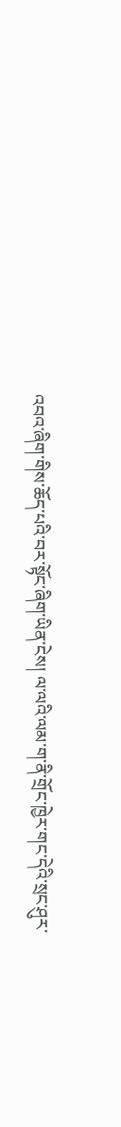འབའ་ཞིག་གིས་ཆོད་པའི་བར་སྟོང་ཞིག་ཡིན་ངེས། ལ་ལའི་ལམ་ག་ནི་གྲོང་ཁྱེར་གང་དེའི་སྲང་ཤུར་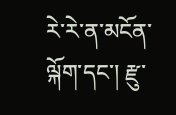རེ་རེ་ན་མངོན་ལྐོག་དང་། རྫུ་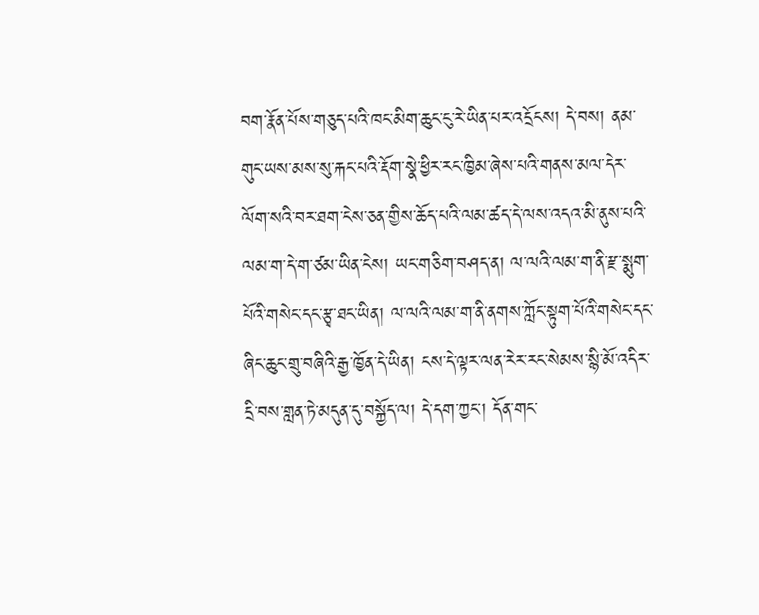བག་རྣོན་པོས་གཅུད་པའི་ཁང་མིག་ཆུང་ངུ་རེ་ཡིན་པར་འདྲོངས། དེ་བས། ནམ་གུང་ཡས་མས་སུ་རྐང་པའི་རྡོག་སྣེ་ཕྱིར་རང་ཁྱིམ་ཞེས་པའི་གནས་མལ་དེར་ལོག་སའི་བར་ཐག་ངེས་ཅན་གྱིས་ཆོད་པའི་ལམ་ཚད་དེ་ལས་འདའ་མི་ནུས་པའི་ལམ་ག་དེ་ག་ཙམ་ཡིན་ངེས། ཡང་གཅིག་བཤད་ན། ལ་ལའི་ལམ་ག་ནི་རྫ་སྨུག་པོའི་གསེང་དང་རྩྭ་ཐང་ཡིན། ལ་ལའི་ལམ་ག་ནི་ནགས་ཀློང་སྟུག་པོའི་གསེང་དང་ཞིང་ཆུང་གྲུ་བཞིའི་རྒྱ་ཁྱོན་དེ་ཡིན། ངས་དེ་ལྟར་ལན་རེར་རང་སེམས་སྙི་མོ་འདིར་དྲི་བས་གླན་ཏེ་མདུན་དུ་བསྐྱོད་ལ། དེ་དག་ཀྱང་། དོན་གང་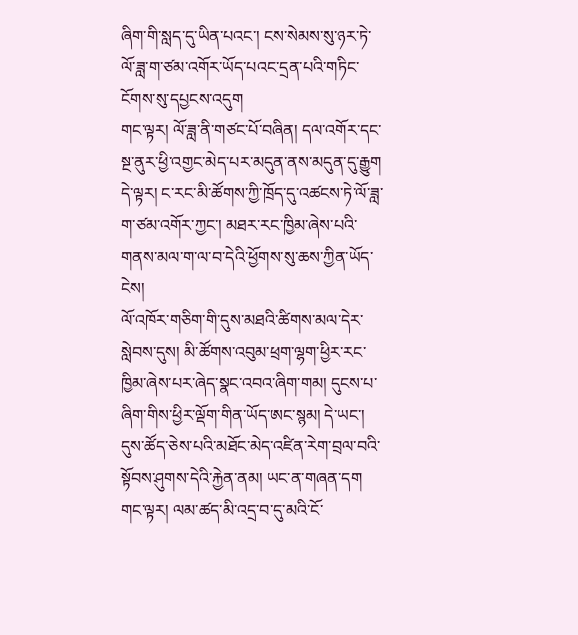ཞིག་གི་སླད་དུ་ཡིན་པའང་། ངས་སེམས་སུ་ཉར་ཏེ་ལོ་ཟླ་ག་ཙམ་འགོར་ཡོད་པའང་དྲན་པའི་གཏིང་ངོགས་སུ་དཔྱངས་འདུག
གང་ལྟར། ལོ་ཟླ་ནི་གཙང་པོ་བཞིན། དལ་འགོར་དང་སྔ་ནུར་ཕྱི་འགྱང་མེད་པར་མདུན་ནས་མདུན་དུ་རྒྱུག
དེ་ལྟར། ང་རང་མི་ཚོགས་ཀྱི་ཁྲོད་དུ་འཚངས་ཏེ་ལོ་ཟླ་ག་ཙམ་འགོར་ཀྱང་། མཐར་རང་ཁྱིམ་ཞེས་པའི་གནས་མལ་ག་ལ་བ་དེའི་ཕྱོགས་སུ་ཆས་ཀྱིན་ཡོད་ངེས།
ལོ་འཁོར་གཅིག་གི་དུས་མཐའི་ཚིགས་མལ་དེར་སླེབས་དུས། མི་ཚོགས་འབུམ་ཕྲག་ལྷག་ཕྱིར་རང་ཁྱིམ་ཞེས་པར་ཞེད་སྣང་འབའ་ཞིག་གམ། དུངས་པ་ཞིག་གིས་ཕྱིར་ལྡོག་གིན་ཡོད་ཨང་སྙམ། དེ་ཡང་། དུས་ཚོད་ཅེས་པའི་མཐོང་མེད་འཛིན་རེག་བྲལ་བའི་སྟོབས་ཤུགས་དེའི་རྐྱེན་ནམ། ཡང་ན་གཞན་དག གང་ལྟར། ལམ་ཚད་མི་འདྲ་བ་དུ་མའི་ངོ་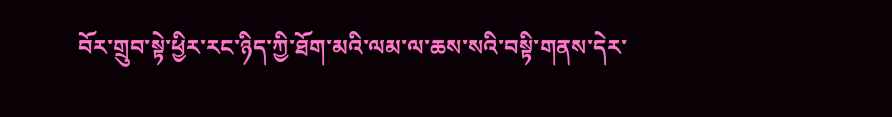བོར་གྲུབ་སྟེ་ཕྱིར་རང་ཉིད་ཀྱི་ཐོག་མའི་ལམ་ལ་ཆས་སའི་བསྟི་གནས་དེར་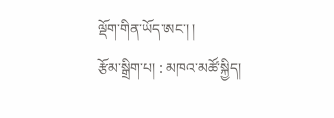ལྡོག་གིན་ཡོད་ཨང་། །
རྩོམ་སྒྲིག་པ། : མཁའ་མཚོ་སྐྱིད།